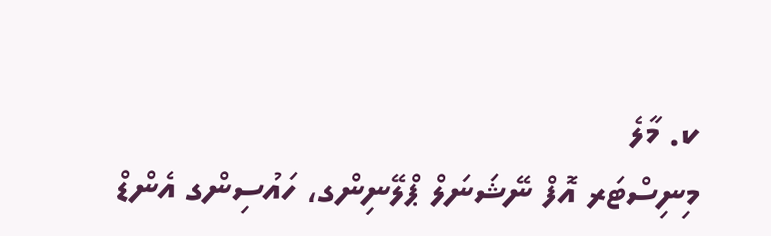ކ. މާލެ
މިނިސްޓަރ އޮފް ނޭޝަނަލް ޕްލޭނިންގ، ހައުސިންގ އެންޑް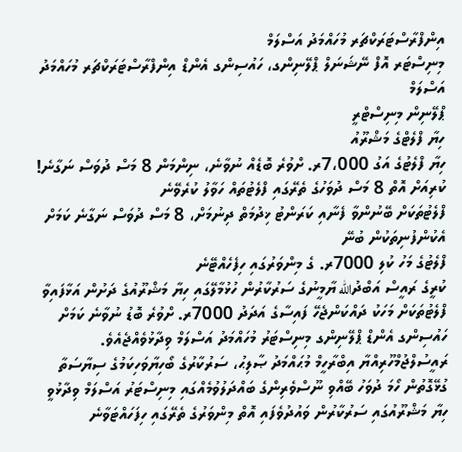އިންފްރާސްޓަރަކްޗަރ މުހައްމަދު އަސްލަމް
މިނިސްޓަރ އޮފް ނޭޝަނަލް ޕްލޭނިންގ، ހައުސިންގ އެންޑް އިންފްރާސްޓަރަކްޗަރ މުހައްމަދު އަސްލަމް
ޕްލޭނިން މިނިސްޓްރީ
ހިޔާ ފްލެޓްގެ މަޝްރޫއު
ހިޔާ ފްލެޓުގެ އަގު 7،000ރ. ށްވުރެ ބޮޑެއް ނުވާނެ، ނިންމަން 8 މަސް ދުވަސް ނަގާނެ!
ކުރިއަށް އޮތް 8 މަސް ދުވަހުގެ ތެރޭގައި ފްލެޓުތައް ހަވާލު ކުރެވޭނެ
ފްލެޓުތަކަށް ބޭނުންވާ ފެނާއި ކަރަންޓު ޚިދުމަތް ދިނުމަށް، 8 މަސް ދުވަސް ނަގާނެ ކަމަށް އެކުންފުނިތަކުން ބުނޭ
ފްލެޓުގެ މަހު ކުލި 7000ރ. ގެ މިންވަރުގައި ހިފެހެއްޓޭނެ
ކުރީގެ ރައީސް އަބްދުالله ޔާމީނުގެ ސަރުކާރުން ހުޅުމާލޭގައި ހިޔާ މަޝްރޫއުގެ ދަށުން އަޅާފައިވާ ފްލެޓުތަކަށް މަހަކު ދައްކަންޖެހޭ ފައިސާގެ އަދަދު 7000ރ. ށްވުރެ ބޮޑު ނުވާނެ ކަމަށް ހައުސިންގ އެންޑް ޕްލޭނިންގ މިނިސްޓަރު މުހައްމަދު އަސްލަމް ވިދާޅުވެއްޖެއެވެ.
ރައީސުލްޖުމްހޫރިއްޔާ އިބްރާހީމް މުޙައްމަދު ޞާލިޙު، ސަރުކާރުގެ ބޯހިޔާވަހިކަމުގެ ސިޔާސަތާ ގުޅޭގޮތުން ހޯމަ ދުވަހު ބޭއްވި ނޫސްވެރިންގެ ބައްދަލުވުމެއްގައި މިނިސްޓަރު އަސްލަމް ވިދާޅުވީ ހިޔާ މަޝްރޫއުގައި ސަރުކާރުން ވައުދުވެފައި އޮތް މިންވަރުގެ ތެރޭގައި ހިފަހައްޓަވާނެ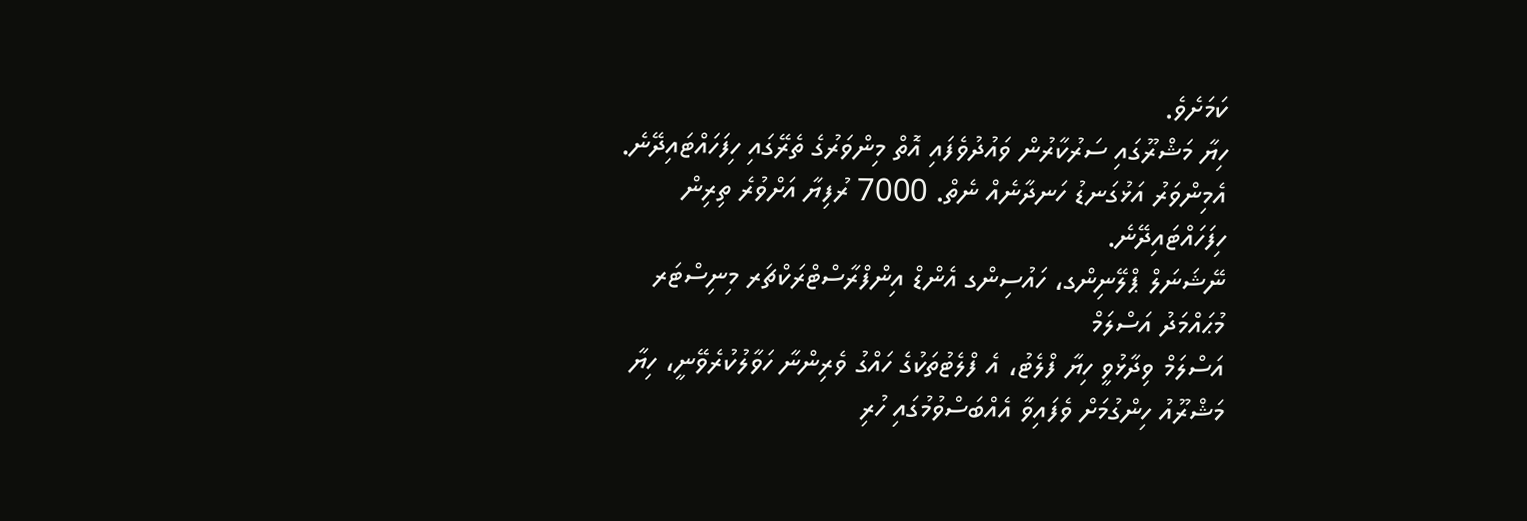ކަމަށެވެ.
ހިޔާ މަޝްރޫގައި ސަރުކާރުން ވައުދުވެފައި އޮތް މިންވަރުގެ ތެރޭގައި ހިފަހައްޓައިދޭނެ. އެމިންވަރު އަޅުގަނޑު ހަނދާނެއް ނެތް. 7000 ރުފިޔާ އަށްވުރެ ތިރިން ހިފަހައްޓައިދޭނެ.
ނޭޝަނަލް ޕްލޭނިންގ، ހައުސިންގ އެންޑް އިންފްރާސްޓްރަކްޗަރ މިނިސްޓަރ މުޙައްމަދު އަސްލަމް
އަސްލަމް ވިދާޅުވީ ހިޔާ ފްލެޓު، އެ ފްލެޓުތަކުގެ ހައްގު ވެރިންނާ ހަވާލުކުރެވޭނީ، ހިޔާ މަޝްރޫއު ހިންގުމަށް ވެފައިވާ އެއްބަސްވުމުގައި ހުރި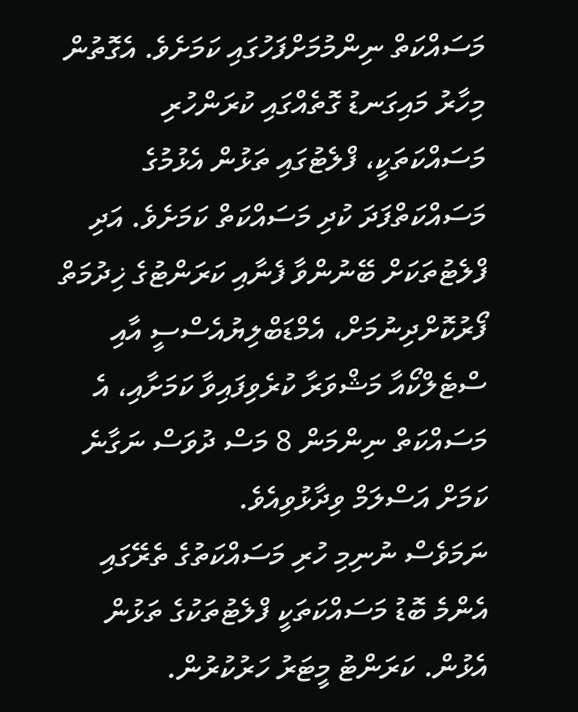މަސައްކަތް ނިންމުމަށްފަހުގައި ކަމަށެވެ. އެގޮތުން މިހާރު މައިގަނޑު ގޮތެއްގައި ކުރަންހުރި މަސައްކަތަކީ، ފްލެޓުގައި ތަޅުން އެޅުމުގެ މަސައްކަތްފަދަ ކުދި މަސައްކަތް ކަމަށެވެ. އަދި ފްލެޓުތަކަށް ބޭނުންވާ ފެނާއި ކަރަންޓުގެ ޚިދުމަތް ފޯރުކޮށްދިނުމަށް، އެމްޑަބްލިޔުއެސްސީ އާއި ސްޓެލްކޯއާ މަޝްވަރާ ކުރެވިފައިވާ ކަމަށާއި، އެ މަސައްކަތް ނިންމަން 8 މަސް ދުވަސް ނަގާނެ ކަމަށް އަސްލަމް ވިދާޅުވިއެވެ.
ނަމަވެސް ނުނިމި ހުރި މަސައްކަތުގެ ތެރޭގައި އެންމެ ބޮޑު މަސައްކަތަކީ ފްލެޓުތަކުގެ ތަޅުން އެޅުން. ކަރަންޓު މީޓަރު ހަރުކުރުން.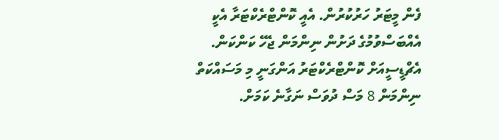ފެން މީޓަރު ހަރުކުރުން. އެއީ ކޮންޓްރެކްޓަރާ އެކީ އެއްބަސްވުމުގެ ދަށުން ނިންމަން ޖެހޭ ކަންކަން. އެޗްޑީސީއަށް ކޮންޓްރެކްޓަރު އަންގަނީ މި މަސައްކަތް ނިންމަން 8 މަސް ދުވަސް ނަގާނެ ކަމަށް.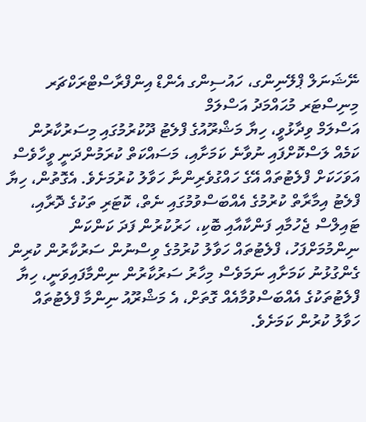ނޭޝަނަލް ޕްލޭނިންގ، ހައުސިންގ އެންޑް އިންފްރާސްޓްރަކްޗަރ މިނިސްޓަރ މުޙައްމަދު އަސްލަމް
އަސްލަމް ވިދާޅުވީ، ހިޔާ މަޝްރޫއުގެ ފްލެޓު ދޫކުރުމުގައި މިސަރުކާރުން ކަމެއް ލަސްކޮށްފައި ނުވާނެ ކަމަށާއި، މަސައްކަތް ކުރަމުންދަނީ ވީހާވެސް އަވަހަކަށް ފްލެޓުތައް އޭގެ ހައްގުވެރިންނާ ހަވާލު ކުރުމަށެވެ. އެގޮތުން، ހިޔާ ފްލެޓު އިމާރާތް ކުރުމުގެ އެއްބަސްވުމުގައި ނެތް، ކޮޓަރި ތަކުގެ ދޮރާއި، ޓައިލްސް ޖެހުމާއި ފަންކާއާއި ބޮކި، ހަރުކުރުން ފަދަ ކަންކަން ނިންމުމަށްފަހު، ފްލެޓުތައް ހަވާލު ކުރުމުގެ ވިސްނުން ސަރުކާރުން ކުރިން ގެންގުޅުނު ކަމަށާއި ނަމަވެސް މިހާރު ސަރުކާރުން ނިންމާފައިވަނީ، ހިޔާ ފްލެޓުތަކުގެ އެއްބަސްވުމާއެއް ގޮތަށް، އެ މަޝްރޫއު ނިންމާ ފްލެޓުތައް ހަވާލު ކުރުން ކަމަށެވެ.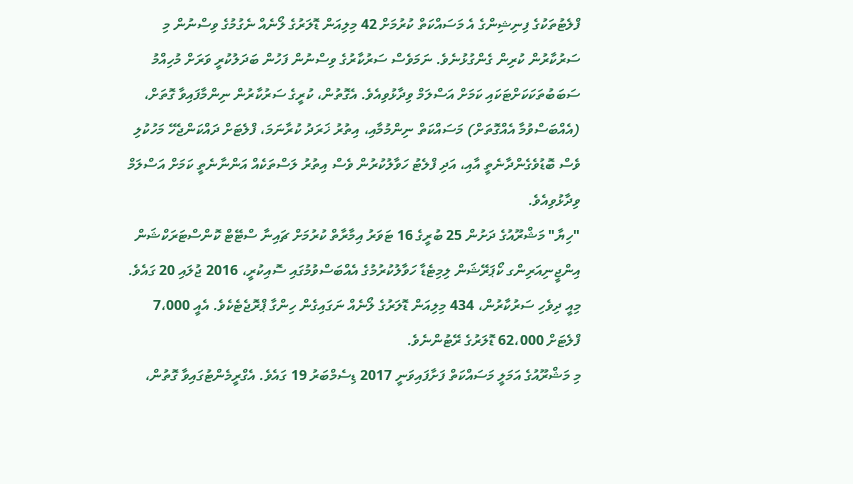ފްލެޓުތަކުގެ ފިނިޝިންގެ އެ މަސައްކަތް ކުރުމަށް 42 މިލިއަން ޑޮލަރުގެ ލޯނެއް ނެގުމުގެ ވިސްނުން މި ސަރުކާރުން ކުރިން ގެންގުޅުނެވެ. ނަމަވެސް ސަރުކާރުގެ ވިސްނުން ފަހުން ބަދަލުކުރީ ވަރަށް މުހިއްމު ސަބަބުތަކަކަށްޓަކައި ކަމަށް އަސްލަމް ވިދާޅުވިއެވެ. އެގޮތުން، ކުރީގެ ސަރުކާރުން ނިންމާފައިވާ ގޮތަށް، (އެއްބަސްވުމާ އެއްގޮތަށް) މަސައްކަތް ނިންމުމާއި، އިތުރު ޚަރަދު ކުރާނަމަ، ފްލެޓަށް ދައްކަންޖެހޭ މަހުކުލި ވެސް ބޮޑުވެގެންދާނެތީ އާއި، އަދި ފްލެޓު ހަވާލުކުރުން ވެސް އިތުރު ލަސްތަކެއް އަންނާނެތީ ކަމަށް އަސްލަމް ވިދާޅުވިއެވެ.
"ހިޔާ" މަޝްރޫއުގެ ދަށުން 25 ބުރީގެ 16 ޓަވަރު އިމާރާތް ކުރުމަށް ޗައިނާ ސްޓޭޓް ކޮންސްޓަރަކްޝަން އިންޖީނިއަރިންގ ކޯޕަރޭޝަން ލިމިޓެޑާ ހަވާލުކުރުމުގެ އެއްބަސްވުމުގައި ސޮއިކުރީ، 2016 ޖުލައި 20 ގައެވެ. މިއީ ދިވެހި ސަރުކާރުން، 434 މިލިއަން ޑޮލަރުގެ ލޯނެއް ނަގައިގެން ހިންގާ ޕްރޮޖެޓެކެވެ. އެއީ 7،000 ފްލެޓަށް 62،000 ޑޮލަރުގެ ރޭޓުންނެވެ.
މި މަޝްރޫއުގެ އަމަލީ މަސައްކަތް ފަށާފައިވަނީ 2017 ޑިސެމްބަރު 19 ގައެވެ. އެގްރީމެންޓުގައިވާ ގޮތުން،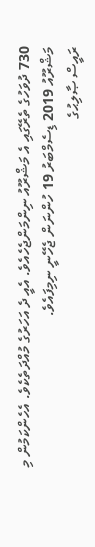730 ދުވަހުގެ ތެރޭގައި އެ މަޝްރޫއު ނިންމަންޖެހެއެވެ. އެއީ ދެ އަހަރުގެ މުއްދަތެކެވެ. އެހެންކަމުން މި މަޝްރޫއު 2019 ޑިސެމްބަރު 19 ހުންނަން ޖެހޭނީ ނިމިފައެވެ.
ރައީސް ޞާލިޙުގެ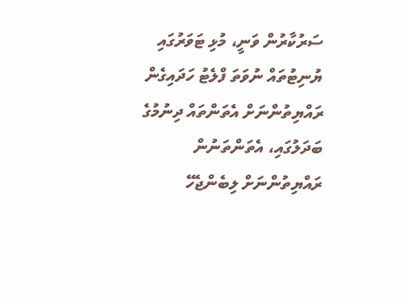ސަރުކާރުން ވަނީ، މުޅި ޓަވަރުގައި ޔުނިޓުތައް ނުވަތަ ފްލެޓު ހަދައިގެން ރައްޔިތުންނަށް އެތަންތައް ދިނުމުގެ ބަދަލުގައި، އެތަންތަނުން ރައްޔިތުންނަށް ލިބެންޖެހޭ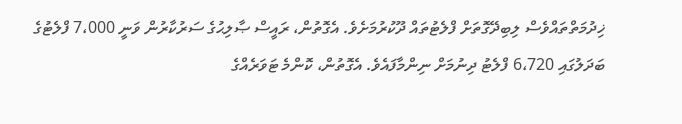ޚިދުމަތްތައްވެސް ލިބިދޭގޮތަށް ފްލެޓުތައް ދޫކުރުމަށެވެ. އެގޮތުން، ރައީސް ޞާލިޙުގެ ސަރުކާރުން ވަނީ 7،000 ފްލެޓުގެ ބަދަލުގައި 6،720 ފްލެޓު ދިނުމަށް ނިންމާފައެވެ. އެގޮތުން، ކޮންމެ ޓަވަރެއްގެ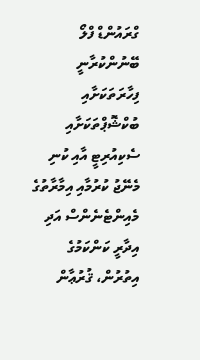ގްރައުންޑް ފްލޯ ބޭނުންކުރާނީ ފިހާރަތަކަށާއި ބުކްޝޮޕްތަކަށާއި ސެކިއުރިޓީ އާއި ކުނި މެނޭޖު ކުރުމާއި އިމާރާތުގެ މެއިންޓެނެންސް އަދި އިދާރީ ކަންކަމުގެ އިތުރުން، ޤުރުޢާން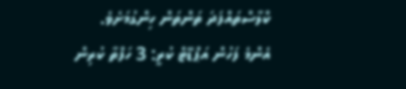ކްލާސްތައްފަދަ ތަންތަން ހިންގުމަށެވެ.
އެންމެ ފަހުން އަޕްޑޭޓް ކުރީ: 3 ހަފްތާ ކުރިން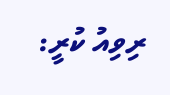ރިވިއު ކުރީ: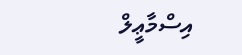އިސްމާޢީލް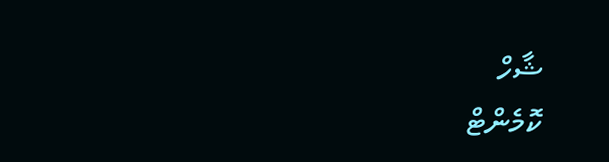ޝާހް
ކޮމެންޓް